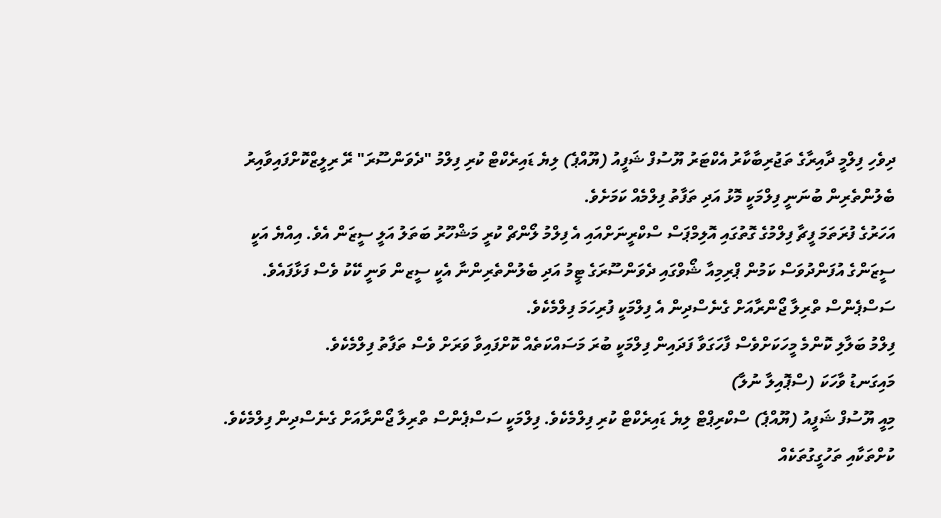ދިވެހި ފިލްމީ ދާއިރާގެ ތަޖުރިބާކާރު އެކްޓަރު ޔޫސުފް ޝަފީއު (ޔޫއްޕެ) ލިޔެ ޑައިރެކްޓް ކުރި ފިލްމު "ދެވަންސޫރަ" ރޭ ރިލީޒްކޮށްފައިވާއިރު ބެލުންތެރިން ބުނަނީ ފިލްމަކީ މޮޅު އަދި ތަފާތު ފިލްމެއް ކަމަށެވެ.
އަހަރުގެ ފުރަތަމަ ފީޗާ ފިލްމުގެ ގޮތުގައި އޮލިމްޕަސް ސްކްރީނަށްއައި އެ ފިލްމު ލޯންޗް ކުރީ މަޝްހޫރު ބަތަލު އަލީ ސީޒަން އެވެ. އިއްޔެ އަކީ ސީޒަންގެ އުފަންދުވަސް ކަމުން ޕްރިމިއާ ޝޯވްގައި ދެވަންސޫރަގެ ޓީމު އަދި ބެލުންތެރިންނާ އެކީ ސީޒން ވަނީ ކޭކު ވެސް ފަޅާފައެވެ.
ސަސްޕެންސް ތްރިލާ ޖޯންރާއަށް ގެނެސްދިން އެ ފިލްމަކީ ފުރިހަމަ ފިލްމެކެވެ.
ފިލްމު ބަލާލި ކޮންމެ މީހަކަށްވެސް ފާހަގަވާ ފަދައިން ފިލްމަކީ ބުރަ މަސައްކަތެއް ކޮށްފައިވާ ވަރަށް ވެސް ތަފާތު ފިލްމެކެވެ.
މައިގަނޑު ވާހަކަ (ސްޕޮއިލާ ނުލާ)
މިއީ ޔޫސުފް ޝަފީއު (ޔޫއްޕެ) ސްކްރިޕްޓް ލިޔެ ޑައިރެކްޓް ކުރި ފިލްމެކެވެ. ފިލްމަކީ ސަސްޕެންސް ތްރިލާ ޖޯންރާއަށް ގެނެސްދިން ފިލްމެކެވެ. ކުށްތަކާއި ތަހުގީގުތަކެއް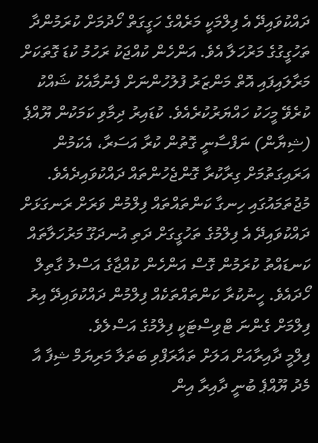ދައްކުވައިދޭ އެ ފިލްމަކީ މަރެއްގެ ހަގީގަތް ހޯދުމަށް ކުރަމުންދާ ތަހުގީގުގެ މަރުހަލާ އެވެ. އަންހެން ކުއްޖަކު ރަހުމު ކުޑަ ގޮތަކަށް މަރާލައިފައި އޮތް މަންޒަރު ފުލުހުންނަށް ފެނުމާއެކު ޝައްކު ކުރެވޭ މީހަކު ހައްޔަރުކުރެއެވެ. ކުޑައިރު ދިމާވި ކަމަކުން ޔޫއްޕެ (ޝިޔާން) ނަފްސާނީ ގޮތުން ކުރާ އަސަރާ، އެކަމުން އަރައިގަތުމަށް ގިރާކުރާ ގޮންޖެހުންތައް ދައްކުވައިދެއެވެ. މުޖުތަމައުގައި ހިނގާ ކަންތައްތައް ފިލްމުން ވަރަށް ރަނގަޅަށް ދައްކުވައިދޭ އެ ފިލްމުގެ ތަހުގީގަށް ދަތި އުނދަގޫ މަރުހަލާތައް ކަނޑައްތު ކުރަމުން ގޮސް އަންހެން ކުއްޖާގެ އަސްލު ގާތިލް ހޯދައެވެ. ހީނުކުރާ ކަންތައްތަކެއް ފިލްމުން ދައްކުވައިދޭ އިރު ފިލްމަށް ގެންނަ ޓްވިސްޓަކީ ފިލްމުގެ އަސްލެވެ.
ފިލްމީ ދާއިރާއަށް އަލަށް ތައާރަފްވި ބަތަލާ މަރިޔަމް ޝިފާ އާ މެދު ޔޫއްޕެ ބުނީ ދާއިރާ އިން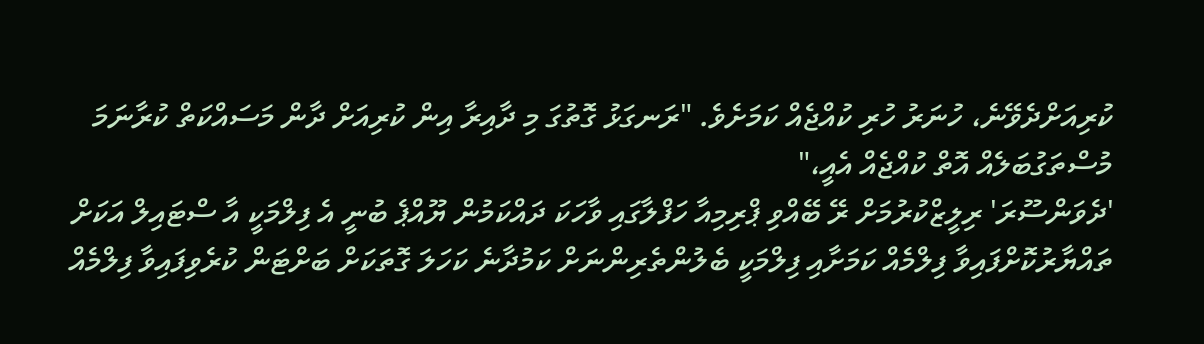ކުރިއަށްދެވޭނެ، ހުނަރު ހުރި ކުއްޖެއް ކަމަށެވެ. "ރަނގަޅު ގޮތުގަ މި ދާއިރާ އިން ކުރިއަށް ދާން މަސައްކަތް ކުރާނަމަ މުސްތަގުބަލެއް އޮތް ކުއްޖެއް އެއީ،"
'ދެވަންސޫރަ' ރިލީޒްކުރުމަށް ރޭ ބޭއްވި ޕްރިމިއާ ހަފްލާގައި ވާހަކަ ދައްކަމުން ޔޫއްޕެ ބުނީ އެ ފިލްމަކީ އާ ސްޓައިލް އަކަށް ތައްޔާރުކޮށްފައިވާ ފިލްމެއް ކަމަށާއި ފިލްމަކީ ބެލުންތެރިންނަށް ކަމުދާނެ ކަހަލަ ގޮތަކަށް ބަށްޓަން ކުރެވިފައިވާ ފިލްމެއް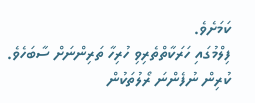ކަމަށެވެ.
ފިލްމުގައި ހަރަކާތްތެރިވި ހުރިހާ ތަރިންނަށް ސާބަހެވެ. ކުރިން ނުފެންނަ ރޯލުތަކުން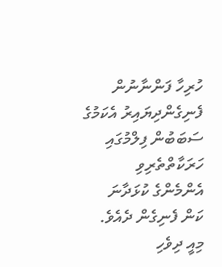ހުރިހާ ފަންނާނުން ފެނިގެންދިޔައިރު އެކަމުގެ ސަބަބުން ފިލްމުގައި ހަރަކާތްތެރިވި އެންމެންގެ ކުޅަދާނަ ކަން ފެނިގެން ދެއެވެ.
މިއީ ދިވެހި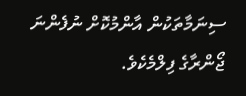ސިނަމާތަކުން އާންމުކޮށް ނުފެންނަ ޖޯންރާގެ ފިލްމެކެވެ.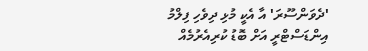'ދެވަންސޫރަ' އާ އެކީ މުޅި ދިވެހި ފިލްމު އިންޑަސްޓްރީ އަށް ބޮޑު ކުރިއެރުމެއް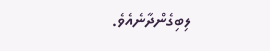ލިބިގެންދާނެއެވެ.